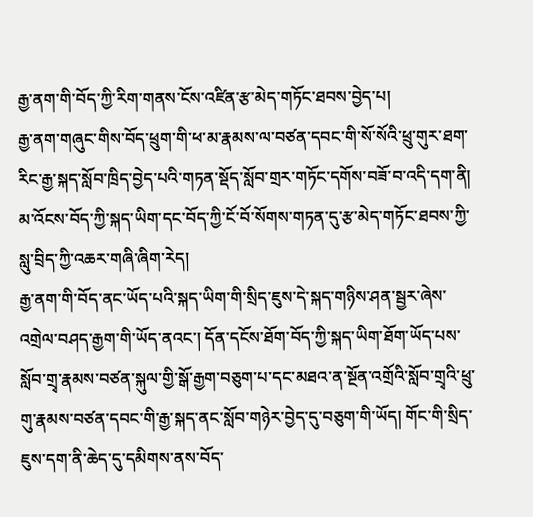རྒྱ་ནག་གི་བོད་ཀྱི་རིག་གནས་ངོས་འཛིན་རྩ་མེད་གཏོང་ཐབས་བྱེད་པ།
རྒྱ་ནག་གཞུང་གིས་བོད་ཕྲུག་གི་ཕ་མ་རྣམས་ལ་བཙན་དབང་གི་སོ་སོའི་ཕྲུ་གུར་ཐག་རིང་རྒྱ་སྐད་སློབ་ཁྲིད་བྱེད་པའི་གཏན་སྡོད་སློབ་གྲར་གཏོང་དགོས་བཟོ་བ་འདི་དག་ནི། མ་འོངས་བོད་ཀྱི་སྐད་ཡིག་དང་བོད་ཀྱི་ངོ་བོ་སོགས་གཏན་དུ་རྩ་མེད་གཏོང་ཐབས་ཀྱི་སླུ་བྲིད་ཀྱི་འཆར་གཞི་ཞིག་རེད།
རྒྱ་ནག་གི་བོད་ནང་ཡོད་པའི་སྐད་ཡིག་གི་སྲིད་ཇུས་དེ་སྐད་གཉིས་ཤན་སྦྱར་ཞེས་འགྲེལ་བཤད་རྒྱག་གི་ཡོད་ནའང་། དོན་དངོས་ཐོག་བོད་ཀྱི་སྐད་ཡིག་ཐོག་ཡོད་པས་སློབ་གྲྭ་རྣམས་བཙན་སྐུལ་གྱི་སྒོ་རྒྱག་བཅུག་པ་དང་མཐའ་ན་སྔོན་འགྲོའི་སློབ་གྲྭའི་ཕྲུ་གུ་རྣམས་བཙན་དབང་གི་རྒྱ་སྐད་ནང་སློབ་གཉེར་བྱེད་དུ་བཅུག་གི་ཡོད། གོང་གི་སྲིད་ཇུས་དག་ནི་ཆེད་དུ་དམིགས་ནས་བོད་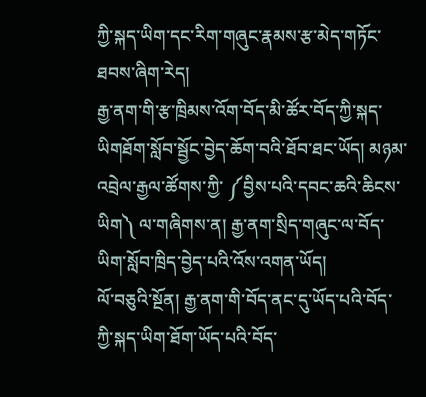ཀྱི་སྐད་ཡིག་དང་རིག་གཞུང་རྣམས་རྩ་མེད་གཏོང་ཐབས་ཞིག་རེད།
རྒྱ་ནག་གི་རྩ་ཁྲིམས་འོག་བོད་མི་ཚོར་བོད་ཀྱི་སྐད་ཡིགཐོག་སློབ་སྦྱོང་བྱེད་ཆོག་བའི་ཐོབ་ཐང་ཡོད། མཉམ་འབྲེལ་རྒྱལ་ཚོགས་ཀྱི་ ༼བྱིས་པའི་དབང་ཆའི་ཆིངས་ཡིག༽ ལ་གཞིགས་ན། རྒྱ་ནག་སྲིད་གཞུང་ལ་བོད་ཡིག་སློབ་ཁྲིད་བྱེད་པའི་འོས་འགན་ཡོད།
ལོ་བཅུའི་སྔོན། རྒྱ་ནག་གི་བོད་ནང་དུ་ཡོད་པའི་བོད་ཀྱི་སྐད་ཡིག་ཐོག་ཡོད་པའི་བོད་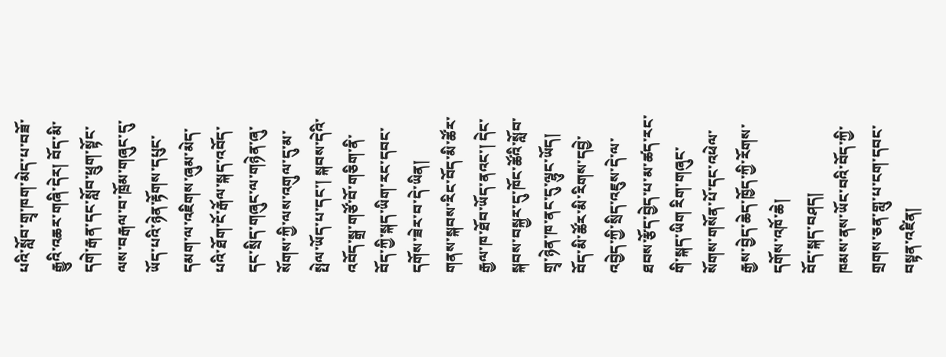པའི་སློབ་གྲྭ་ཁག་མེད་པ་བཟོ་རྒྱུའི་འཆར་གཞི་དེར། བོད་མི་དགེ་རྒན་དང་སློབ་ཕྲུག་སྟོང་ལས་བརྒལ་བ་ཁྲོམ་གཞུང་དུ་ཡོད་པའི་ཉེན་རྟོགས་དཔུང་དམག་ལ་འཇིགས་ཞུམ་མེད་པའི་ཐོག་ངོ་རྒོལ་སྐད་འབོད་དང་སྲིད་གཞུང་ལ་གཉེན་ཞུ་སོགས་ཀྱི་ལས་འགུལ་དུ་མ་སྤེལ་ཡོད་པ་དང་། སྐབས་དེའི་འབོད་སྒྲ་གཙོ་བོ་གཅིག་ནི་བོད་ཀྱི་སྐད་ཡིག་རང་དབང་དགོས་ཟེར་བ་དེ་ཡིན།
གནས་སྐབས་རིང་བོད་མི་ཚོར་རྒྱལ་ཁ་ཐོབ་ཡོད་ནའང་། དེང་སྐབས་བསྐྱར་དུ་ཁོང་ཚོའི་སློབ་གྲྭ་ཉེན་ཁ་ནང་དུ་ལྷུང་ཡོད།
བོད་མི་ཚོར་མི་རིགས་དབྱེ་འབྱེད་ཀྱི་སྲིད་འཇུས་དེ་ལ་ཐབས་རྩོད་བྱེད་པ་མ་ཚད་རང་གི་སྐད་ཡིག རིག་གཞུང་སོགས་གསོན་པོ་དང་འཕེལ་རྒྱས་བྱེད་ཆེད་ཁྱོད་ཀྱི་རོགས་དགོས་འཁོ་ཆེ།
བོད་སྐད་བཤད།
ཁམས་ནས་ཡོང་བའི་བོད་ཀྱི་གྲགས་ཅན་གླུ་པ་ངག་དབང་བསྟན་འཛིན།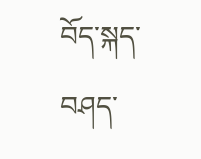བོད་སྐད་བཤད་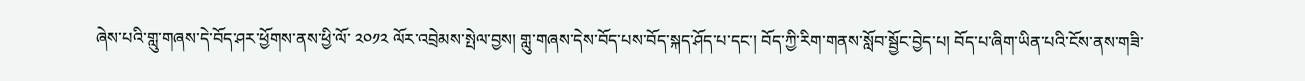ཞེས་པའི་གླུ་གཞས་དེ་བོད་ཤར་ཕྱོགས་ནས་ཕྱི་ལོ་ ༢༠༡༢ ལོར་འབྲེམས་སྤེལ་བྱས། གླུ་གཞས་དེས་བོད་པས་བོད་སྐད་ཤོད་པ་དང་། བོད་ཀྱི་རིག་གནས་སློབ་སྦྱོང་བྱེད་པ། བོད་པ་ཞིག་ཡིན་པའི་ངོས་ནས་གཟི་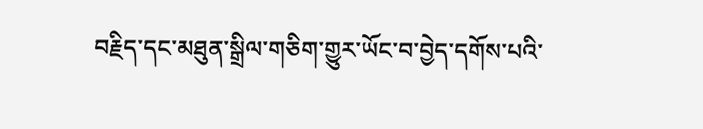བརྗིད་དང་མཐུན་སྒྲིལ་གཅིག་གྱུར་ཡོང་བ་བྱེད་དགོས་པའི་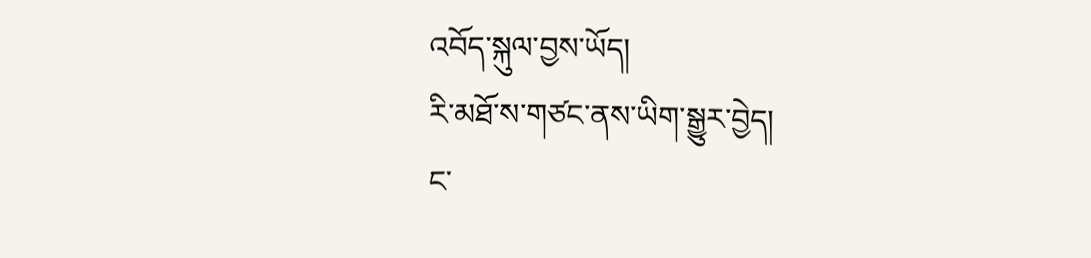འབོད་སྐུལ་བྱས་ཡོད།
རི་མཐོ་ས་གཙང་ནས་ཡིག་སྒྱུར་བྱེད།
ང་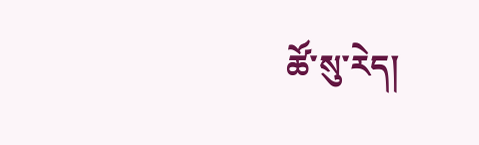ཚོ་སུ་རེད།